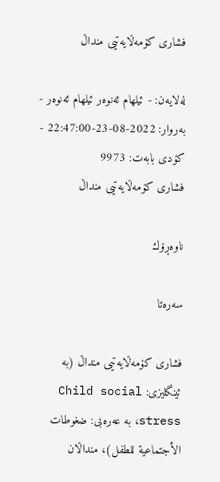فشاری کۆمەڵایەتیی منداڵ

له‌لایه‌ن: - ئیلهام ئەنوەر ئیلهام ئەنوەر - به‌روار: 2022-08-23-22:47:00 - کۆدی بابەت: 9973
فشاری کۆمەڵایەتیی منداڵ

ناوه‌ڕۆك

سەرەتا

فشاری کۆمەڵایەتیی منداڵ (بە ئینگلیزی: Child social stress، بە عەرەبی: ضغوطات الأجتماعية للطفل)، منداڵان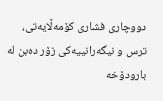دووچاری فشاری کۆمەڵایەتی، ترس و نیگەرانییەکی زۆر دەبن لە بارودۆخە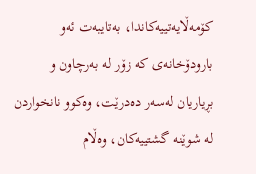کۆمەڵایەتییەکاندا، بەتایبەت ئەو بارودۆخانەی کە زۆر لە بەرچاون و بڕیاریان لەسەر دەدرێت، وەکوو نانخواردن لە شوێنە گشتییەکان، وەڵام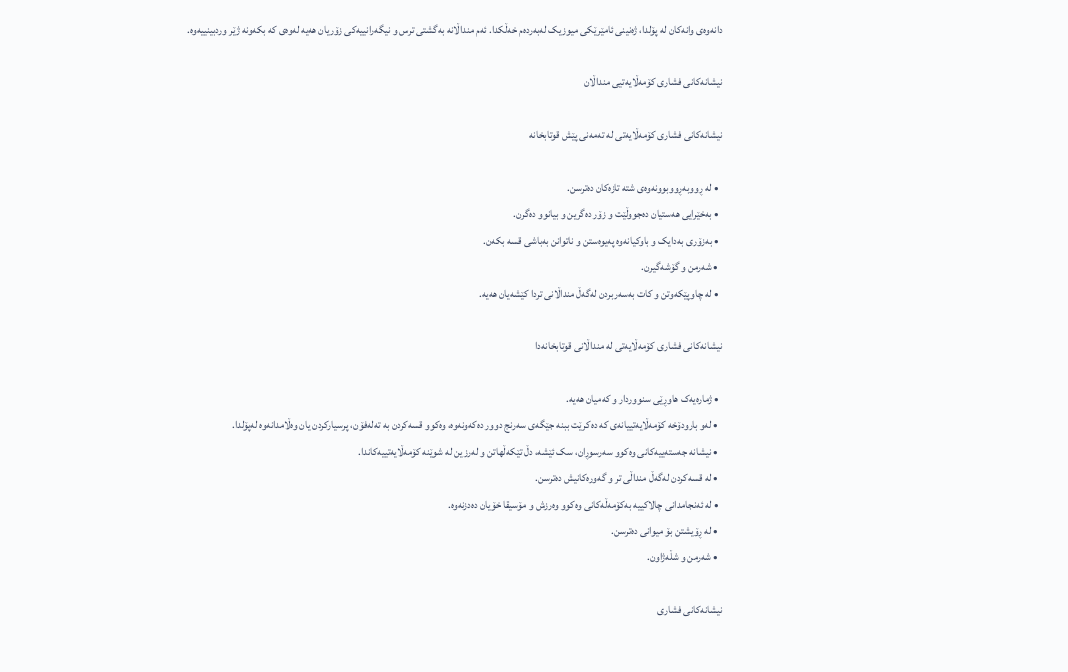دانەوەی وانەکان لە پۆلدا، ژەنینی ئامێرێکی میوزیک لەبەردەم خەڵکدا. ئەم منداڵانە بەگشتی ترس و نیگەرانییەکی زۆریان هەیە لەوەی کە بکەونە ژێر وردبینییەوە.

نیشانەکانی فشاری کۆمەڵایەتیی منداڵان

نیشانەکانی فشاری کۆمەڵایەتی لە تەمەنی پێش قوتابخانە

  • لە ڕووبەڕووبوونەوەی شتە تازەکان دەترسن.
  • بەخێرایی هەستیان دەجووڵێت و زۆر دەگرین و بیانوو دەگرن.
  • بەزۆری بەدایک و باوکیانەوە پەیوەستن و ناتوانن بەباشی قسە بکەن.
  • شەرمن و گۆشەگیرن.
  • لە چاوپێکەوتن و کات بەسەربردن لەگەڵ منداڵانی تردا کێشەیان هەیە.

نیشانەکانی فشاری کۆمەڵایەتی لە منداڵانی قوتابخانەدا

  • ژمارەیەک هاوڕێی سنووردار و کەمیان هەیە.
  • لەو بارودۆخە کۆمەڵایەتییانەی کە دەکرێت ببنە جێگەی سەرنج دوور دەکەونەوە، وەکوو قسەکردن بە تەلەفۆن، پرسیارکردن یان وەڵامدانەوە لەپۆلدا.
  • نیشانە جەستەییەکانی وەکوو سەرسوڕان، سک ئێشە، دڵ تێکەڵهاتن و لەرزین لە شوێنە کۆمەڵایەتییەکاندا.
  • لە قسەکردن لەگەڵ منداڵی تر و گەورەکانیش دەترسن.
  • لە ئەنجامدانی چالاکییە بەکۆمەڵەکانی وەکوو وەرزش و مۆسیقا خۆیان دەدزنەوە.
  • لە ڕۆیشتن بۆ میوانی دەترسن.
  • شەرمن و شڵەژاون.

نیشانەکانی فشاری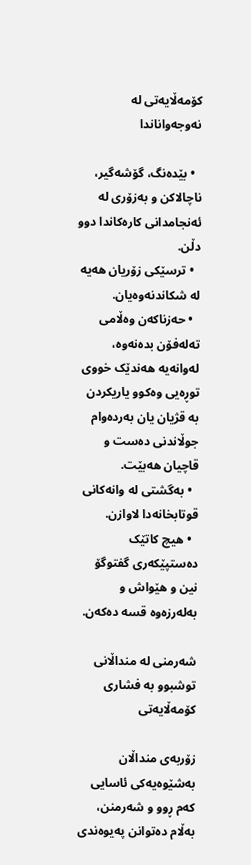کۆمەڵایەتی لە نەوجەواناندا

  • بێدەنگ، گۆشەگیر، ناچالاکن و بەزۆری لە ئەنجامدانی کارەکاندا دوو دڵن.
  • ترسێکی زۆریان هەیە لە شکاندنەوەیان.
  • حەزناکەن وەڵامی تەلەفۆن بدەنەوە، لەوانەیە هەندێک خووی توڕەیی وەکوو یاریکردن بە قژیان یان بەردەوام جوڵاندنی دەست و قاچیان هەبێت.
  • بەگشتی لە وانەکانی قوتابخانەدا لاوازن.
  • هیچ کاتێک دەستپێکەری گفتوگۆ نین و هێواش و بەلەرزەوە قسە دەکەن.

شەرمنی لە منداڵانی توشبوو بە فشاری کۆمەڵایەتی

زۆربەی منداڵان بەشێوەیەکی ئاسایی کەم ڕوو و شەرمنن، بەڵام دەتوانن پەیوەندی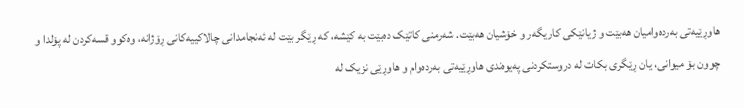هاوڕێیەتی بەردەوامیان هەبێت و ژیانێکی کاریگەر و خۆشیان هەبێت. شەرمنی کاتێک دەبێت بە کێشە، کە ڕێگر بێت لە ئەنجامدانی چالاکییەکانی ڕۆژانە، وەکوو قسەکردن لە پۆلدا و چوون بۆ میوانی، یان ڕێگری بکات لە دروستکردنی پەیوەندی هاوڕێیەتی بەردەوام و هاوڕێی نزیک لە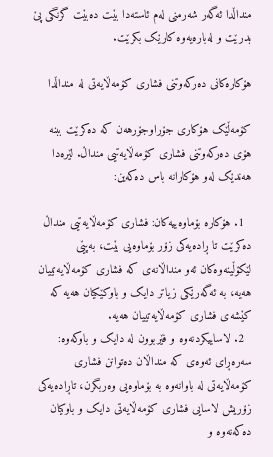منداڵدا ئەگەر شەرمنی لەم ئاستەدا بێت دەبێت گرنگی پێ بدرێت و لەبارەیەوە کارێک بکرێت.

هۆکارەکانی دەرکەوتنی فشاری کۆمەڵایەتی لە منداڵدا

کۆمەڵێک هۆکاری جۆراوجۆرهەن کە دەکرێت ببنە هۆی دەرکەوتنی فشاری کۆمەڵایەتیی منداڵ. لێرەدا هەندێک لەو هۆکارانە باس دەکەین:

  1. هۆکارە بۆماوەییەکان: فشاری کۆمەڵایەتیی منداڵ دەکرێت تا ڕادەیەکی زۆر بۆماوەیی بێت، بەپێی لێکۆڵینەوەکان ئەو منداڵانەی کە فشاری کۆمەڵایەتییان هەیە، بە ئەگەرێکی زیاتر دایک و باوکێکیان هەیە کە کێشەی فشاری کۆمەڵایەتییان هەیە.
  2. لاساییکردنەوە و فێربوون لە دایک و باوکەوە: سەرەڕای ئەوەی کە منداڵان دەتوانن فشاری کۆمەڵایەتی لە باوانەوە بە بۆماوەیی وەربگرن، تاڕادەیەکی زۆریش لاسایی فشاری کۆمەڵایەتی دایک و باوکیان دەکەنەوە و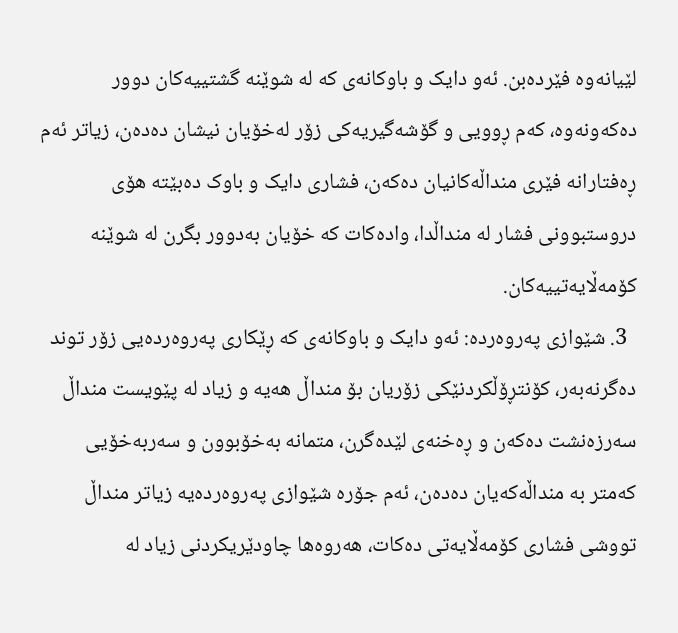لێیانەوە فێردەبن. ئەو دایک و باوکانەی کە لە شوێنە گشتییەکان دوور دەکەونەوە، کەم ڕوویی و گۆشەگیریەکی زۆر لەخۆیان نیشان دەدەن، زیاتر ئەم ڕەفتارانە فێری منداڵەکانیان دەکەن، فشاری دایک و باوک دەبێتە هۆی دروستبوونی فشار لە منداڵدا، وادەکات کە خۆیان بەدوور بگرن لە شوێنە کۆمەڵایەتییەکان.
  3. شێوازی پەروەردە: ئەو دایک و باوکانەی کە ڕێکاری پەروەردەیی زۆر توند دەگرنەبەر، کۆنتڕۆڵکردنێکی زۆریان بۆ منداڵ هەیە و زیاد لە پێویست منداڵ سەرزەنشت دەکەن و ڕەخنەی لێدەگرن، متمانە بەخۆبوون و سەربەخۆیی کەمتر بە منداڵەکەیان دەدەن، ئەم جۆرە شێوازی پەروەردەیە زیاتر منداڵ تووشی فشاری کۆمەڵایەتی دەکات، هەروەها چاودێریکردنی زیاد لە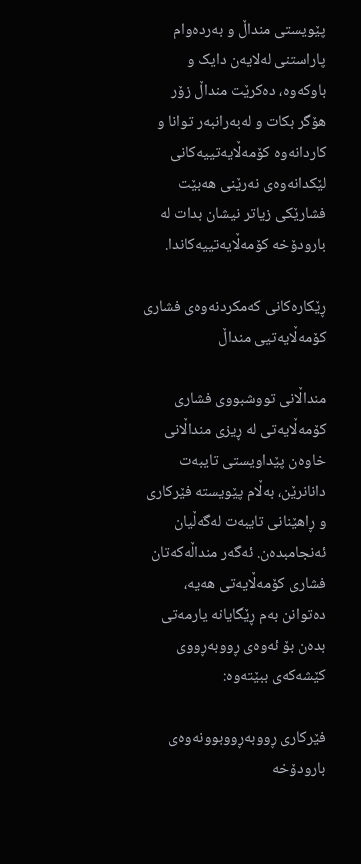پێویستی منداڵ و بەردەوام پاراستنی لەلایەن دایک و باوکەوە، دەکرێت منداڵ زۆر هۆگر بکات و لەبەرانبەر توانا و کاردانەوە کۆمەڵایەتییەکانی لێکدانەوەی نەرێنی هەبێت فشارێکی زیاتر نیشان بدات لە بارودۆخە کۆمەڵایەتییەکاندا.

ڕێکارەکانی کەمکردنەوەی فشاری کۆمەڵایەتیی منداڵ

منداڵانی تووشبووی فشاری کۆمەڵایەتی لە ڕیزی منداڵانی خاوەن پێداویستی تایبەت دانانرێن، بەڵام پێویستە فێرکاری و ڕاهێنانی تایبەت لەگەڵیان ئەنجامبدەن. ئەگەر منداڵەکەتان فشاری کۆمەڵایەتی هەیە، دەتوانن بەم ڕێگایانە یارمەتی بدەن بۆ ئەوەی ڕووبەڕووی کێشەکەی ببێتەوە:

فێرکاری ڕووبەڕووبوونەوەی بارودۆخە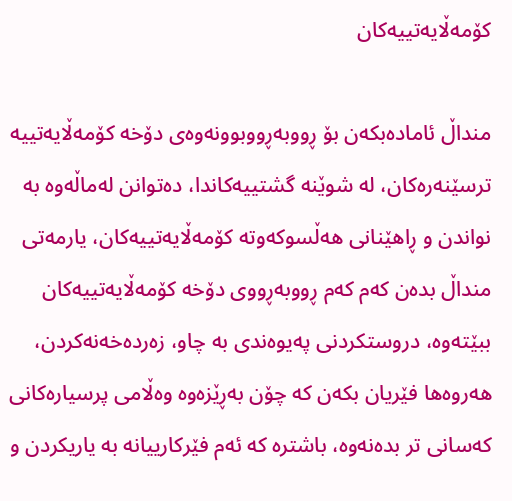کۆمەڵایەتییەکان

منداڵ ئامادەبکەن بۆ ڕووبەڕووبوونەوەی دۆخە کۆمەڵایەتییە ترسێنەرەکان، لە شوێنە گشتییەکاندا، دەتوانن لەماڵەوە بە نواندن و ڕاهێنانی هەڵسوکەوتە کۆمەڵایەتییەکان، یارمەتی منداڵ بدەن کەم کەم ڕووبەڕووی دۆخە کۆمەڵایەتییەکان ببێتەوە، دروستکردنی پەیوەندی بە چاو، زەردەخەنەکردن، هەروەها فێریان بکەن کە چۆن بەڕێزەوە وەڵامی پرسیارەکانی کەسانی تر بدەنەوە، باشترە کە ئەم فێرکارییانە بە یاریکردن و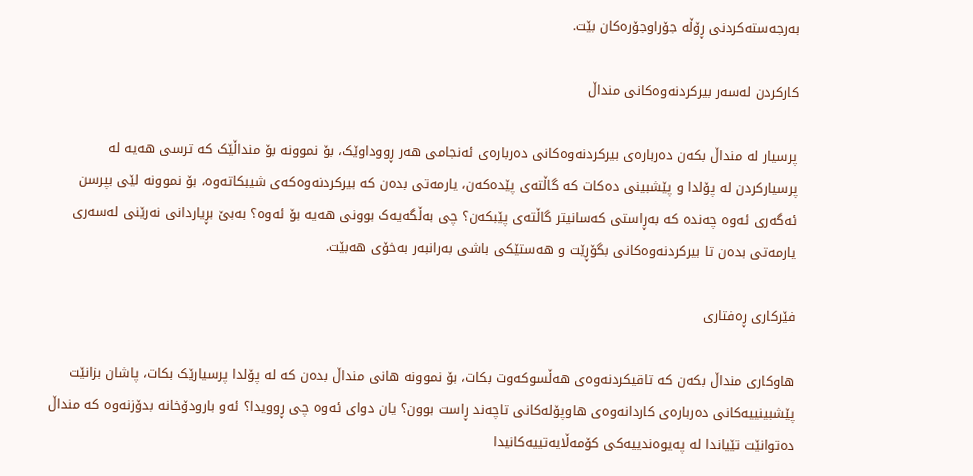بەرجەستەکردنی ڕۆڵە جۆراوجۆرەکان بێت.

کارکردن لەسەر بیرکردنەوەکانی منداڵ

پرسیار لە منداڵ بکەن دەربارەی بیرکردنەوەکانی دەربارەی ئەنجامی هەر ڕووداوێک، بۆ نموونه بۆ منداڵێک کە ترسی هەیە لە پرسیارکردن لە پۆلدا و پێشبینی دەکات کە گاڵتەی پێدەکەن، یارمەتی بدەن کە بیرکردنەوەکەی شیبکاتەوە، بۆ نموونە لێی بپرسن ئەگەری ئەوە چەندە کە بەڕاستی کەسانیتر گاڵتەی پێبکەن؟ چی بەڵگەیەک بوونی هەیە بۆ ئەوە؟ بەبێ بڕیاردانی نەرێنی لەسەری یارمەتی بدەن تا بیرکردنەوەکانی بگۆڕێت و هەستێکی باشی بەرانبەر بەخۆی هەبێت.

فێرکاری ڕەفتاری

هاوکاری منداڵ بکەن کە تاقیکردنەوەی هەڵسوکەوت بکات، بۆ نموونە هانی منداڵ بدەن کە لە پۆلدا پرسیارێک بکات، پاشان بزانێت پێشبینییەکانی دەربارەی کاردانەوەی هاوپۆلەکانی تاچەند ڕاست بوون؟ یان دوای ئەوە چی ڕوویدا؟ ئەو بارودۆخانە بدۆزنەوە کە منداڵ دەتوانێت تێیاندا لە پەیوەندییەکی کۆمەڵایەتییەکانیدا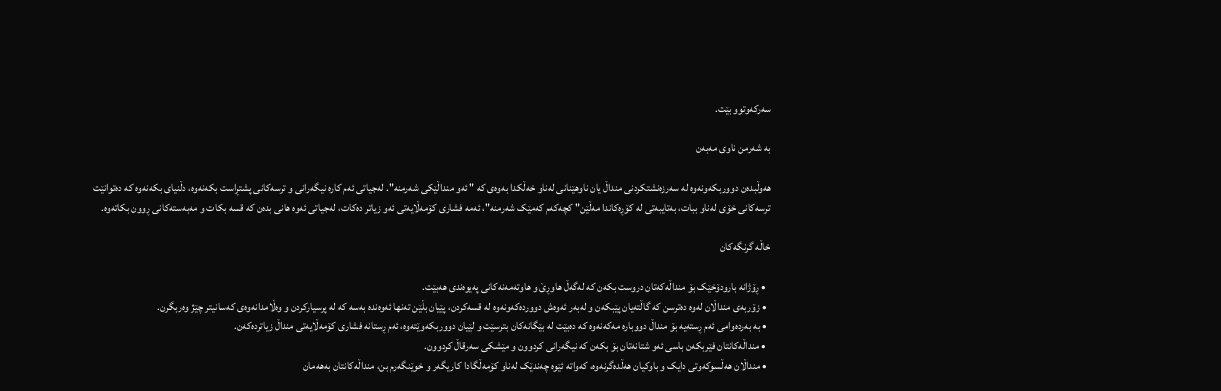سەرکەوتوو بێت.

بە شەرمن ناوی مەبەن

هەوڵبدەن دووربکەونەوە لە سەرزەنشتکردنی منداڵ یان ناوهێنانی لەناو خەڵکدا بەوەی کە " ئەو منداڵێکی شەرمنە". لەجیاتی ئەم کارە نیگەرانی و ترسەکانی پشتڕاست بکەنەوە، دڵنیای بکەنەوە کە دەتوانێت ترسەکانی خۆی لەناو ببات، بەتایبەتی لە کۆڕەکاندا مەڵێن" کچەکەم کەمێک شەرمنە"، ئەمە فشاری کۆمەڵایەتی ئەو زیاتر دەکات، لەجیاتی ئەوە هانی بدەن کە قسە بکات و مەبەستەکانی ڕوون بکاتەوە.

خاڵە گرنگەکان

  • ڕۆژانە بارودۆخێک بۆ منداڵەکەتان دروست بکەن کە لەگەڵ هاوڕێ و هاوتەمەنەکانی پەیوەندی هەبێت.
  • زۆربەی منداڵان لەوە دەترسن کە گاڵتەیان پێبکەن و لەبەر ئەوەش دووردەکەونەوە لە قسەکردن، پێیان بڵێن تەنها ئەوەندە بەسە کە لە پرسیارکردن و وەڵامدانەوەی کەسانیتر چێژ وەربگرن.
  • بە بەردەوامی ئەم ڕستەیە بۆ منداڵ دووبارە مەکەنەوە کە دەبێت لە بێگانەکان بترسێت و لێیان دووربکەوێتەوە، ئەم ڕستانە فشاری کۆمەڵایەتی منداڵ زیاتردەکەن.
  • منداڵەکانتان فێربکەن باسی ئەو شتانەتان بۆ بکەن کە نیگەرانی کردوون و مێشکی سەرقاڵ کردوون.
  • منداڵان هەڵسوکەوتی دایک و باوکیان هەڵدەگرنەوە، کەواتە ئێوە چەندێک لەناو کۆمەڵگادا کاریگەر و خوێنگەرم بن، منداڵەکانتان بەهەمان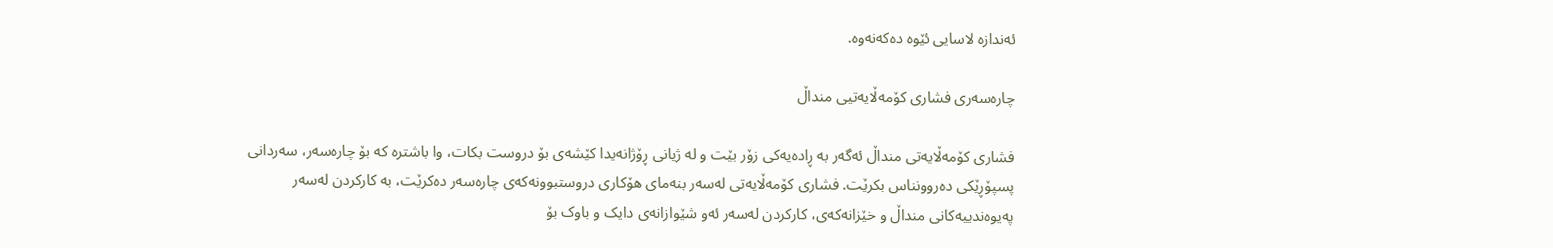ئەندازە لاسایی ئێوە دەکەنەوە.

چارەسەری فشاری کۆمەڵایەتیی منداڵ

فشاری کۆمەڵایەتی منداڵ ئەگەر بە ڕادەیەکی زۆر بێت و لە ژیانی ڕۆژانەیدا کێشەی بۆ دروست بکات، وا باشترە کە بۆ چارەسەر، سەردانی پسپۆڕێکی دەروونناس بکرێت. فشاری کۆمەڵایەتی لەسەر بنەمای هۆکاری دروستبوونەکەی چارەسەر دەکرێت، بە کارکردن لەسەر پەیوەندییەکانی منداڵ و خێزانەکەی، کارکردن لەسەر ئەو شێوازانەی دایک و باوک بۆ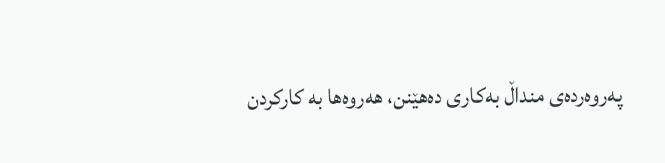پەروەردەی منداڵ بەکاری دەهێنن، هەروەها بە کارکردن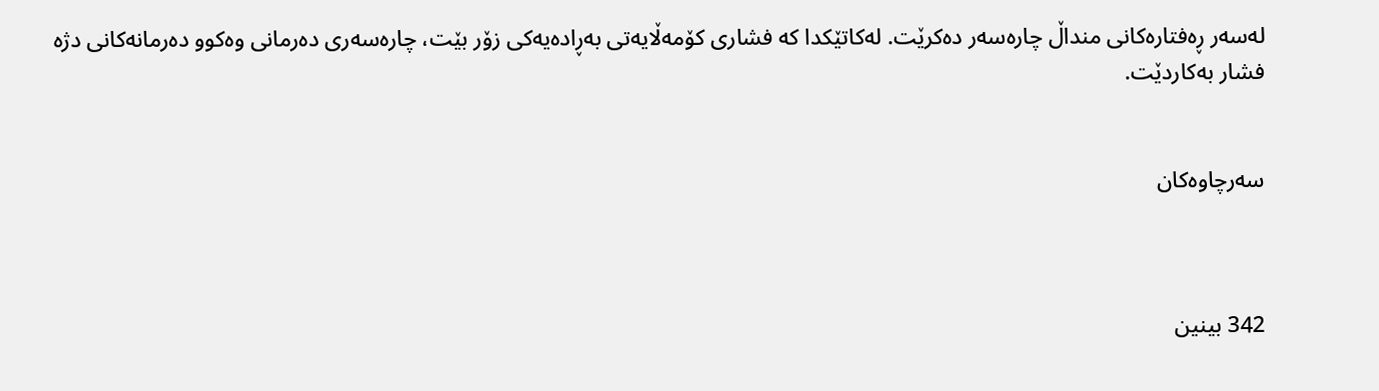لەسەر ڕەفتارەکانی منداڵ چارەسەر دەکرێت. لەکاتێکدا کە فشاری کۆمەڵایەتی بەڕادەیەکی زۆر بێت، چارەسەری دەرمانی وەکوو دەرمانەکانی دژە فشار بەکاردێت.


سەرچاوەکان



342 بینین